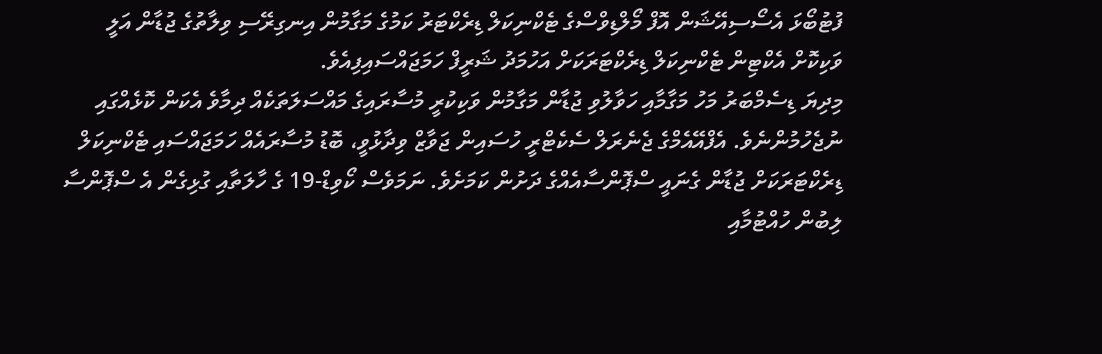ފުޓުބޯޅަ އެސޯސިއޭޝަން އޮފް މޯލްޑިވްސްގެ ޓެކްނިކަލް ޑިރެކްޓަރު ކަމުގެ މަގާމުން އިނގިރޭސި ވިލާތުގެ ޖުޑާން އަލީ ވަކިކޮށް އެކްޓިން ޓެކްނިކަލް ޑިރެކްޓަރަކަށް އަހުމަދު ޝަރީފް ހަމަޖައްސައިފިއެވެ.
މިދިޔަ ޑިސެމްބަރު މަހު މަގާމާއި ހަވާލުވި ޖުޑާން މަގާމުން ވަކިކުރީ މުސާރައިގެ މައްސަލަތަކެއް ދިމާވެ އެކަން ކޮޅެއްގައި ނުޖެހުމުންނެވެ. އެފްއޭއެމްގެ ޖެނެރަލް ސެކެޓްރީ ހުސައިން ޖަވާޒް ވިދާޅުވީ، ބޮޑު މުސާރައެއް ހަމަޖައްސައި ޓެކްނިކަލް ޑިރެކްޓަރަކަށް ޖުޑާން ގެނައީ ސްޕޮންސާއެއްގެ ދަށުން ކަމަށެވެ. ނަމަވެސް ކޯވިޑް-19 ގެ ހާލަތާއި ގުޅިގެން އެ ސްޕޮންސާ ލިބުން ހުއްޓުމާއި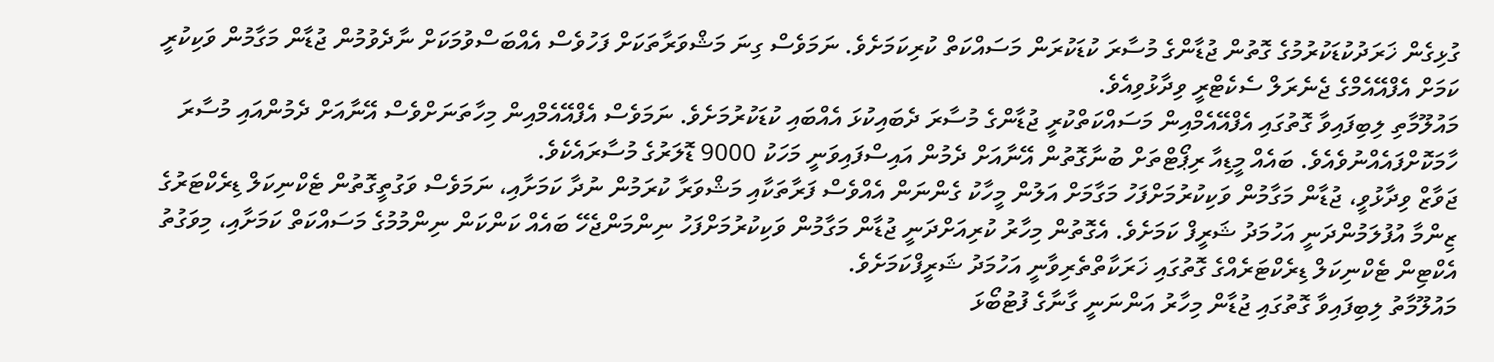ގުޅިގެން ޚަރަދުކުޑަކުރުމުގެ ގޮތުން ޖުޑާންގެ މުސާރަ ކުޑަކުރަން މަސައްކަތް ކުރިކަމަށެވެ. ނަމަވެސް ގިނަ މަޝްވަރާތަކަށް ފަހުވެސް އެއްބަސްވުމަކަށް ނާދެވުމުން ޖުޑާން މަގާމުން ވަކިކުރީ ކަމަށް އެފްއޭއެމްގެ ޖެނެރަލް ސެކެޓްރީ ވިދާޅުވިއެވެ.
މައުލޫމާތި ލިބިފައިވާ ގޮތުގައި އެފްއޭއެމްއިން މަސައްކަތްކުރީ ޖުޑާންގެ މުސާރަ ދެބައިކުޅަ އެއްބައި ކުޑަކުރުމަށެވެ. ނަމަވެސް އެފްއޭއެމްއިން މިހާތަނަށްވެސް އޭނާއަށް ދެމުންއައި މުސާރަ ހާމަކޮށްފައެއްނުވެއެވެ. ބައެއް މީޑިއާ ރިޕޯޓްތަށް ބުނާގޮތުން އޭނާއަށް ދެމުން އައިސްފައިވަނީ މަހަކު 9000 ޑޮލަރުގެ މުސާރައެކެވެ.
ޖަވާޒް ވިދާޅުވީ، ޖުޑާން މަގާމުން ވަކިކުރުމަށްފަހު މަގާމަށް އަލުން މީހާކު ގެންނަން އެއްވެސް ފަރާތަކާއި މަޝްވަރާ ކުރަމުން ނުދާ ކަމަށާއި، ނަމަވެސް ވަގުތީގޮތުން ޓެކްނިކަލް ޑިރެކްޓަރުގެ ޒިންމާ އުފުލަމުންދަނީ އަހުމަދު ޝަރީފް ކަމަށެވެ. އެގޮތުން މިހާރު ކުރިއަށްދަނީ ޖުޑާން މަގާމުން ވަކިކުރުމަށްފަހު ނިންމަންޖެހޭ ބައެއް ކަންކަން ނިންމުމުގެ މަސައްކަތް ކަމަށާއި، މިވަގުތު އެކްޓިން ޓެކްނިކަލް ޑިރެކްޓަރެއްގެ ގޮތުގައި ޚަރަކާތްތެރިވާނީ އަހުމަދު ޝަރީފްކަމަށެވެ.
މައުލޫމާތު ލިބިފައިވާ ގޮތުގައި ޖުޑާން މިހާރު އަންނަނީ ގާނާގެ ފުޓުބޯޅަ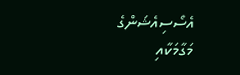އެސޯސިއެޝަންގެ މަގާމަކާއި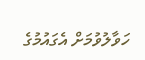ހަވާލުވުމަށް އެގައުމުގެ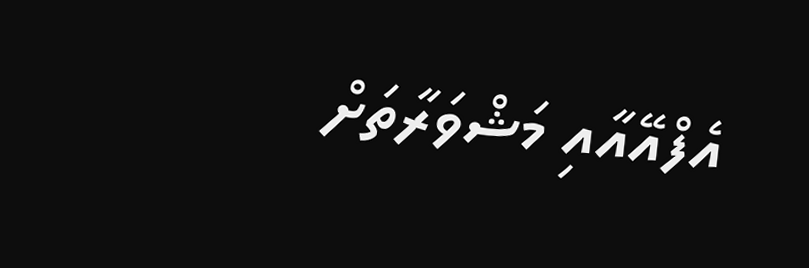އެފްއޭއާއި މަޝްވަރާތަށް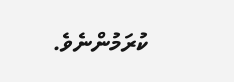ކުރަމުންނެވެ.